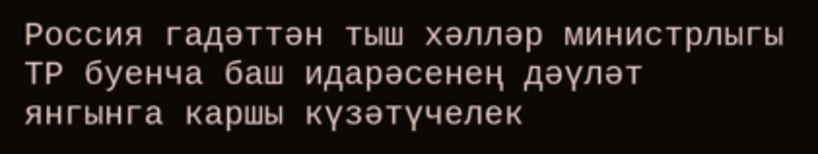Россия гадәттән тыш хәлләр министрлыгы ТР буенча баш идарәсенең дәүләт янгынга каршы күзәтүчелек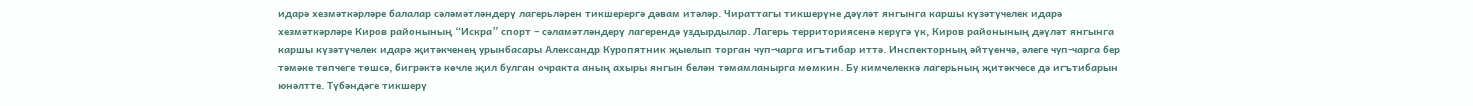идарә хезмәткәрләре балалар сәләмәтләндерү лагерьләрен тикшерергә дәвам итәләр. Чираттагы тикшерүне дәүләт янгынга каршы күзәтүчелек идарә хезмәткәрләре Киров районының “Искра” спорт – сәламәтләндерү лагерендә уздырдылар. Лагерь территориясенә керүгә үк, Киров районының дәүләт янгынга каршы күзәтүчелек идарә җитәкченең урынбасары Александр Куропятник җыелып торган чуп-чарга игътибар иттә. Инспекторның әйтүенчә, әлеге чуп-чарга бер тәмәке төпчеге төшсә, бигрәктә көчле җил булган очракта аның ахыры янгын белән тәмамланырга мөмкин. Бу кимчелеккә лагерьның җитәкчесе дә игътибарын юнәлтте. Түбәндәге тикшерү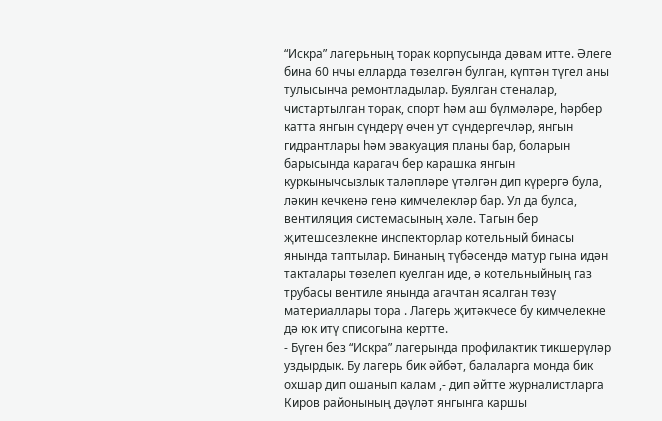“Искра” лагерьның торак корпусында дәвам итте. Әлеге бина 60 нчы елларда төзелгән булган, күптән түгел аны тулысынча ремонтладылар. Буялган стеналар, чистартылган торак, спорт һәм аш бүлмәләре, һәрбер катта янгын сүндерү өчен ут сүндергечләр, янгын гидрантлары һәм эвакуация планы бар, боларын барысында карагач бер карашка янгын куркынычсызлык таләпләре үтәлгән дип күрергә була, ләкин кечкенә генә кимчелекләр бар. Ул да булса, вентиляция системасының хәле. Тагын бер җитешсезлекне инспекторлар котельный бинасы янында таптылар. Бинаның түбәсендә матур гына идән такталары төзелеп куелган иде, ә котельныйның газ трубасы вентиле янында агачтан ясалган төзү материаллары тора . Лагерь җитәкчесе бу кимчелекне дә юк итү списогына кертте.
- Бүген без “Искра” лагерында профилактик тикшерүләр уздырдык. Бу лагерь бик әйбәт, балаларга монда бик охшар дип ошанып калам ,- дип әйтте журналистларга Киров районының дәүләт янгынга каршы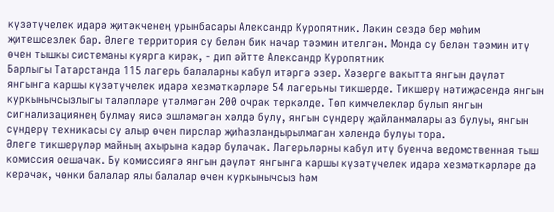күзәтүчелек идарә җитәкченең урынбасары Александр Куропятник. Ләкин сездә бер мөһим җитешсезлек бар. Әлеге территория су белән бик начар тәэмин ителгән. Монда су белән тәэмин итү өчен тышкы системаны куярга кирәк, - дип әйтте Александр Куропятник
Барлыгы Татарстанда 115 лагерь балаларны кабул итәргә эзер. Хәзерге вакытта янгын дәүләт янгынга каршы күзәтүчелек идарә хезмәткәрләре 54 лагерьны тикшерде. Тикшерү нәтиҗәсендә янгын куркынычсызлыгы таләпләре үтәлмәгән 200 очрак теркәлде. Төп кимчелекләр булып янгын сигнализациянең булмау яисә эшләмәгән хәлдә булу, янгын сүндерү җайланмалары аз булуы, янгын сүндерү техникасы су алыр өчен пирслар җиһазландырылмаган хәлендә булуы тора.
Әлеге тикшерүләр майның ахырына кадәр булачак. Лагерьләрны кабул итү буенча ведомственная тыш комиссия оешачак. Бу комиссиягә янгын дәүләт янгынга каршы күзәтүчелек идарә хезмәткәрләре дә керәчәк, чөнки балалар ялы балалар өчен куркынычсыз һәм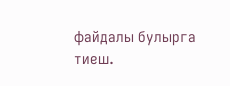файдалы булырга тиеш.